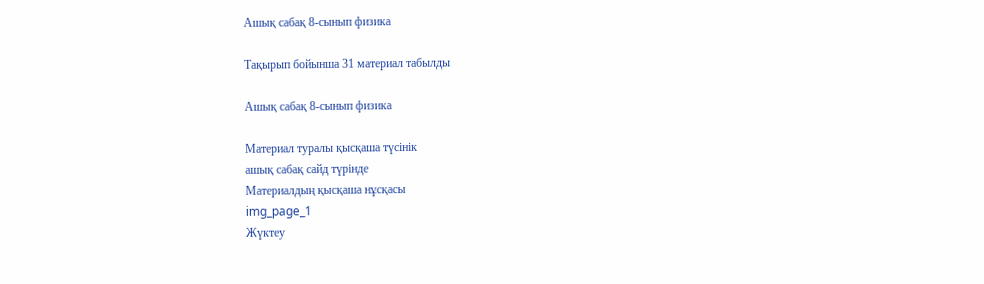Ашық сабақ 8-сынып физика

Тақырып бойынша 31 материал табылды

Ашық сабақ 8-сынып физика

Материал туралы қысқаша түсінік
ашық сабақ сайд түрінде
Материалдың қысқаша нұсқасы
img_page_1
Жүктеу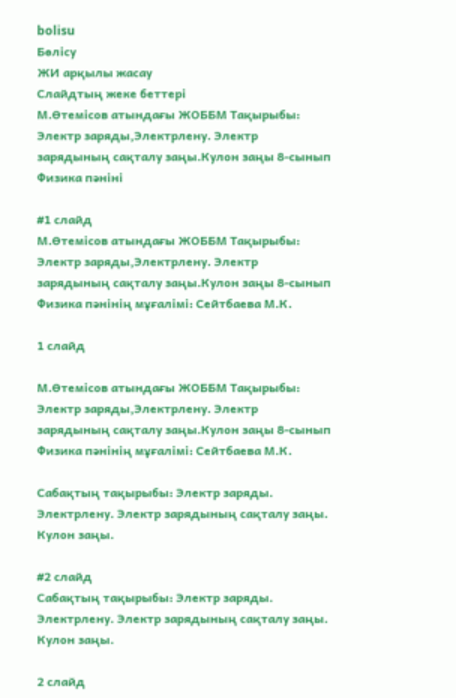bolisu
Бөлісу
ЖИ арқылы жасау
Слайдтың жеке беттері
М.Өтемісов атындағы ЖОББМ Тақырыбы: Электр заряды,Электрлену. Электр зарядының сақталу заңы.Кулон заңы 8-сынып Физика пәніні

#1 слайд
М.Өтемісов атындағы ЖОББМ Тақырыбы: Электр заряды,Электрлену. Электр зарядының сақталу заңы.Кулон заңы 8-сынып Физика пәнінің мұғалімі: Сейтбаева М.К.

1 слайд

М.Өтемісов атындағы ЖОББМ Тақырыбы: Электр заряды,Электрлену. Электр зарядының сақталу заңы.Кулон заңы 8-сынып Физика пәнінің мұғалімі: Сейтбаева М.К.

Сабақтың тақырыбы: Электр заряды. Электрлену. Электр зарядының сақталу заңы. Кулон заңы.

#2 слайд
Сабақтың тақырыбы: Электр заряды. Электрлену. Электр зарядының сақталу заңы. Кулон заңы.

2 слайд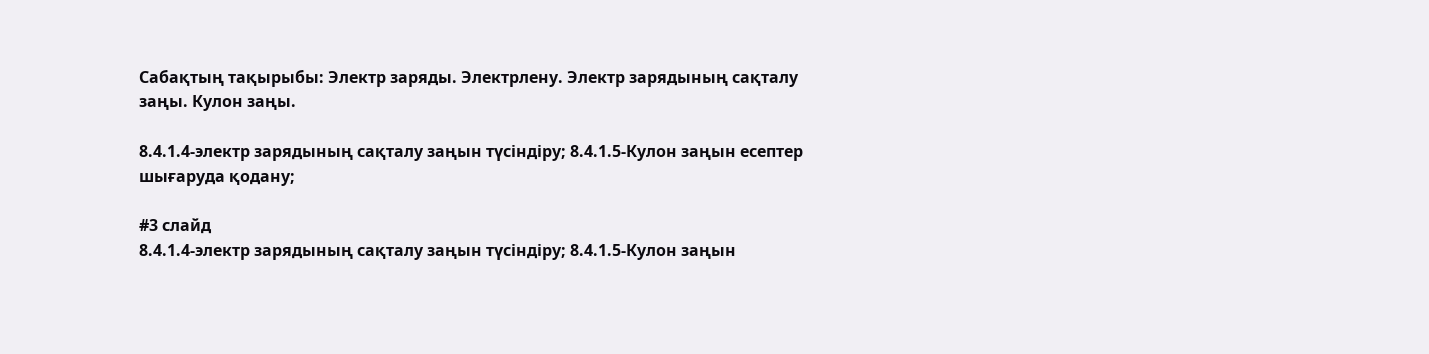Сабақтың тақырыбы: Электр заряды. Электрлену. Электр зарядының сақталу заңы. Кулон заңы.

8.4.1.4-электр зарядының сақталу заңын түсіндіру; 8.4.1.5-Кулон заңын есептер шығаруда қодану;

#3 слайд
8.4.1.4-электр зарядының сақталу заңын түсіндіру; 8.4.1.5-Кулон заңын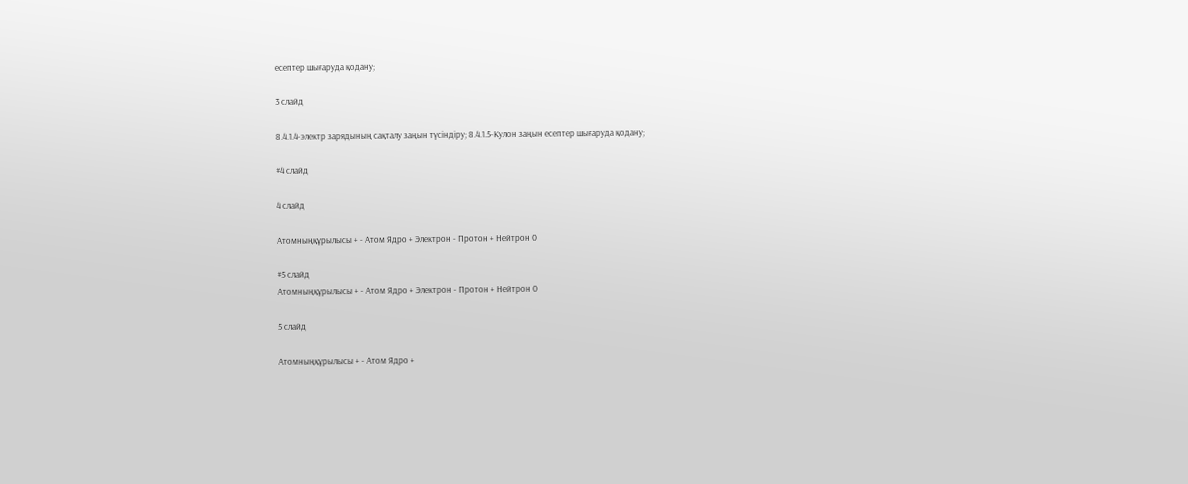есептер шығаруда қодану;

3 слайд

8.4.1.4-электр зарядының сақталу заңын түсіндіру; 8.4.1.5-Кулон заңын есептер шығаруда қодану;

#4 слайд

4 слайд

Атомныңқұрылысы + - Атом Ядро + Электрон - Протон + Нейтрон 0

#5 слайд
Атомныңқұрылысы + - Атом Ядро + Электрон - Протон + Нейтрон 0

5 слайд

Атомныңқұрылысы + - Атом Ядро +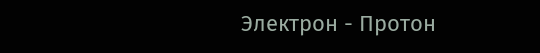Электрон - Протон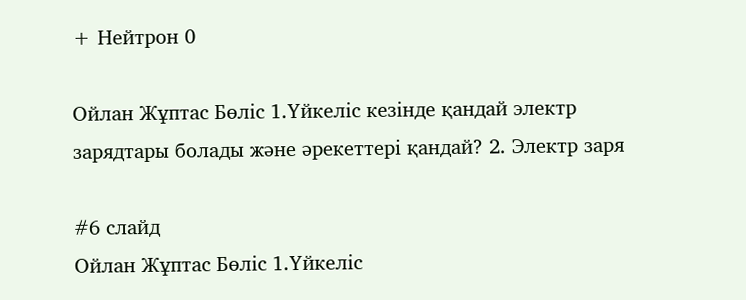+ Нейтрон 0

Ойлан Жұптас Бөліс 1.Үйкеліс кезінде қандай электр зарядтары болады және әрекеттері қандай? 2. Электр заря

#6 слайд
Ойлан Жұптас Бөліс 1.Үйкеліс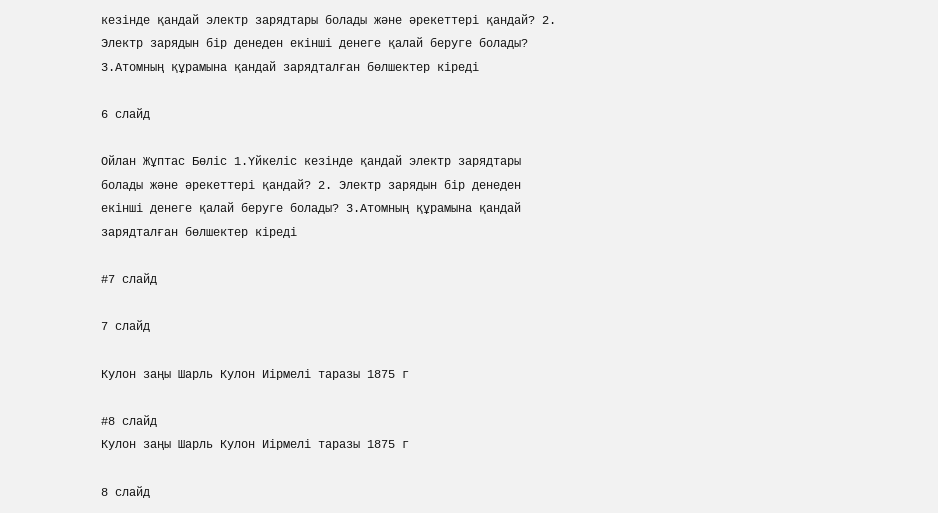кезінде қандай электр зарядтары болады және әрекеттері қандай? 2. Электр зарядын бір денеден екінші денеге қалай беруге болады? 3.Атомның құрамына қандай зарядталған бөлшектер кіреді

6 слайд

Ойлан Жұптас Бөліс 1.Үйкеліс кезінде қандай электр зарядтары болады және әрекеттері қандай? 2. Электр зарядын бір денеден екінші денеге қалай беруге болады? 3.Атомның құрамына қандай зарядталған бөлшектер кіреді

#7 слайд

7 слайд

Кулон заңы Шарль Кулон Иірмелі таразы 1875 г

#8 слайд
Кулон заңы Шарль Кулон Иірмелі таразы 1875 г

8 слайд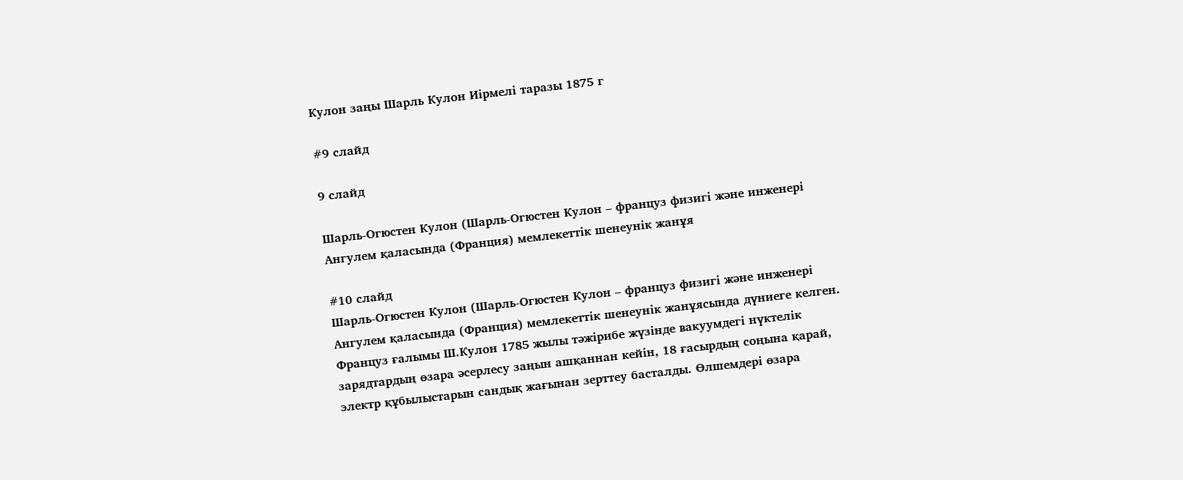Кулон заңы Шарль Кулон Иірмелі таразы 1875 г

#9 слайд

9 слайд

Шарль-Огюстен Кулон (Шарль-Огюстен Кулон – француз физигi және инженерi Ангулем қаласында (Франция) мемлекеттiк шенеунiк жанұя

#10 слайд
Шарль-Огюстен Кулон (Шарль-Огюстен Кулон – француз физигi және инженерi Ангулем қаласында (Франция) мемлекеттiк шенеунiк жанұясында дүниеге келген. Француз ғалымы Ш.Кулон 1785 жылы тәжірибе жүзінде вакуумдегі нүктелік зарядтардың өзара әсерлесу заңын ашқаннан кейін, 18 ғасырдың соңына қарай, электр құбылыстарын сандық жағынан зерттеу басталды. Өлшемдері өзара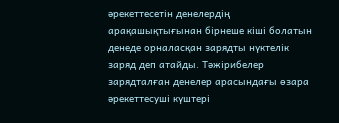әрекеттесетін денелердің арақашықтығынан бірнеше кіші болатын денеде орналасқан зарядты нүктелік заряд деп атайды. Тәжірибелер зарядталған денелер арасындағы өзара әрекеттесуші күштері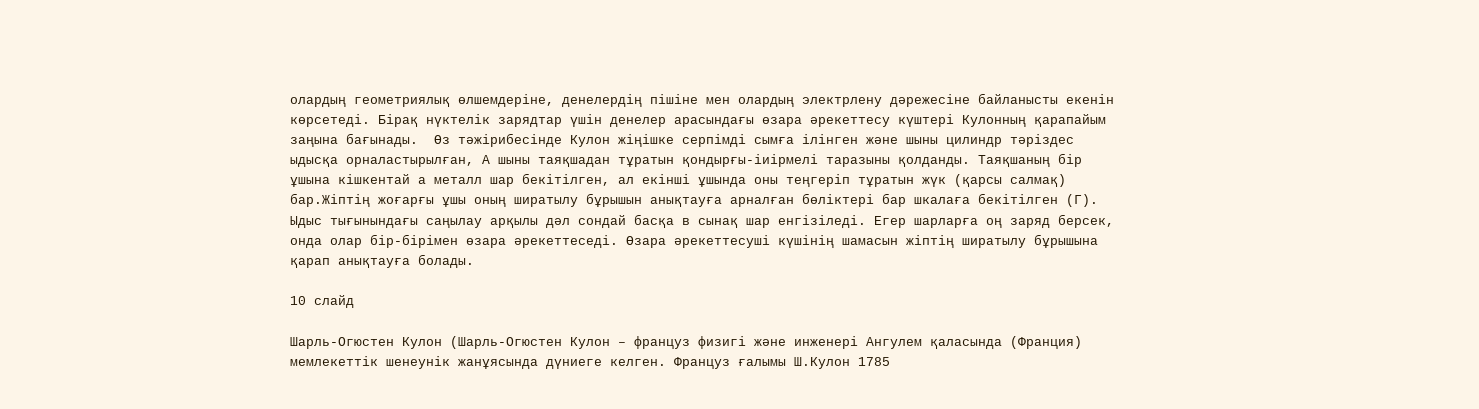олардың геометриялық өлшемдеріне, денелердің пішіне мен олардың электрлену дәрежесіне байланысты екенін көрсетеді. Бірақ нүктелік зарядтар үшін денелер арасындағы өзара әрекеттесу күштері Кулонның қарапайым заңына бағынады.  Өз тәжірибесінде Кулон жіңішке серпімді сымға ілінген және шыны цилиндр тәріздес ыдысқа орналастырылған, А шыны таяқшадан тұратын қондырғы-іиірмелі таразыны қолданды. Таяқшаның бір ұшына кішкентай а металл шар бекітілген, ал екінші ұшында оны теңгеріп тұратын жүк (қарсы салмақ) бар.Жіптің жоғарғы ұшы оның ширатылу бұрышын анықтауға арналған бөліктері бар шкалаға бекітілген (Г). Ыдыс тығынындағы саңылау арқылы дәл сондай басқа в сынақ шар енгізіледі. Егер шарларға оң заряд берсек, онда олар бір-бірімен өзара әрекеттеседі. Өзара әрекеттесуші күшінің шамасын жіптің ширатылу бұрышына қарап анықтауға болады.

10 слайд

Шарль-Огюстен Кулон (Шарль-Огюстен Кулон – француз физигi және инженерi Ангулем қаласында (Франция) мемлекеттiк шенеунiк жанұясында дүниеге келген. Француз ғалымы Ш.Кулон 1785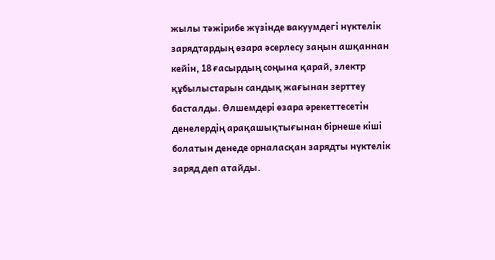жылы тәжірибе жүзінде вакуумдегі нүктелік зарядтардың өзара әсерлесу заңын ашқаннан кейін, 18 ғасырдың соңына қарай, электр құбылыстарын сандық жағынан зерттеу басталды. Өлшемдері өзара әрекеттесетін денелердің арақашықтығынан бірнеше кіші болатын денеде орналасқан зарядты нүктелік заряд деп атайды.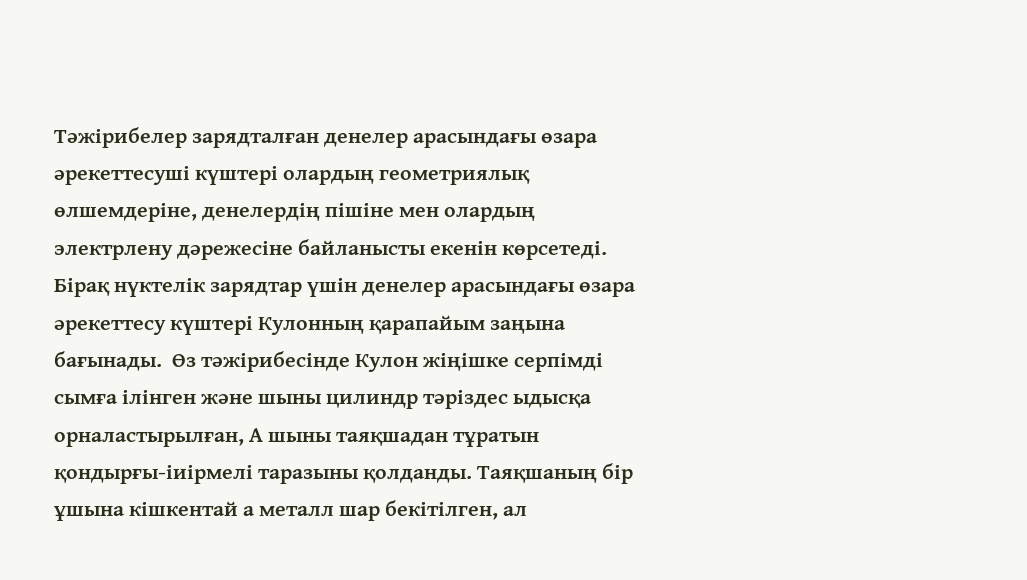Тәжірибелер зарядталған денелер арасындағы өзара әрекеттесуші күштері олардың геометриялық өлшемдеріне, денелердің пішіне мен олардың электрлену дәрежесіне байланысты екенін көрсетеді. Бірақ нүктелік зарядтар үшін денелер арасындағы өзара әрекеттесу күштері Кулонның қарапайым заңына бағынады.  Өз тәжірибесінде Кулон жіңішке серпімді сымға ілінген және шыны цилиндр тәріздес ыдысқа орналастырылған, А шыны таяқшадан тұратын қондырғы-іиірмелі таразыны қолданды. Таяқшаның бір ұшына кішкентай а металл шар бекітілген, ал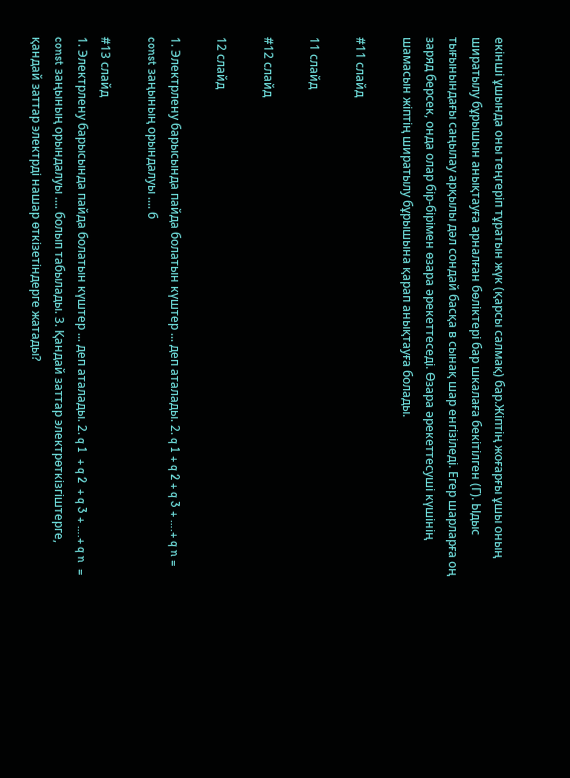екінші ұшында оны теңгеріп тұратын жүк (қарсы салмақ) бар.Жіптің жоғарғы ұшы оның ширатылу бұрышын анықтауға арналған бөліктері бар шкалаға бекітілген (Г). Ыдыс тығынындағы саңылау арқылы дәл сондай басқа в сынақ шар енгізіледі. Егер шарларға оң заряд берсек, онда олар бір-бірімен өзара әрекеттеседі. Өзара әрекеттесуші күшінің шамасын жіптің ширатылу бұрышына қарап анықтауға болады.

#11 слайд

11 слайд

#12 слайд

12 слайд

1. Электрлену барысында пайда болатын күштер ... деп аталады. 2. q 1 + q 2 + q 3 + ….+ q n = const заңының орындалуы .... б

#13 слайд
1. Электрлену барысында пайда болатын күштер ... деп аталады. 2. q 1  + q 2  + q 3 + ….+ q n  = const заңының орындалуы .... болып табылады. 3. Қандай заттар электрөткізгіштерге, қандай заттар электрді нашар өткізетіндерге жатады?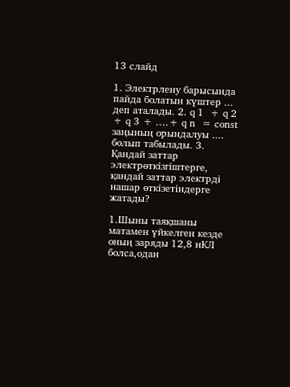13 слайд

1. Электрлену барысында пайда болатын күштер ... деп аталады. 2. q 1  + q 2  + q 3 + ….+ q n  = const заңының орындалуы .... болып табылады. 3. Қандай заттар электрөткізгіштерге, қандай заттар электрді нашар өткізетіндерге жатады?

1.Шыны таяқшаны матамен үйкелген кезде оның заряды 12,8 нКЛ болса,одан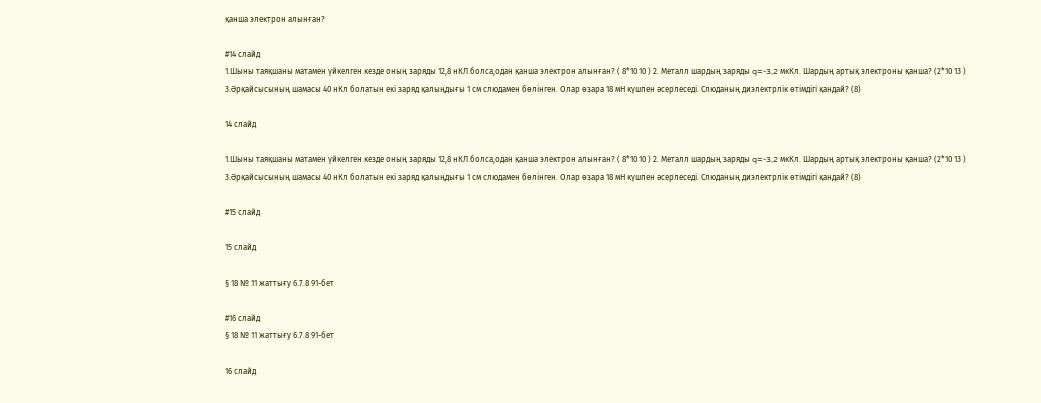қанша электрон алынған?

#14 слайд
1.Шыны таяқшаны матамен үйкелген кезде оның заряды 12,8 нКЛ болса,одан қанша электрон алынған? ( 8*10 10 ) 2. Металл шардың заряды q=-3,2 мкКл. Шардың артық электроны қанша? (2*10 13 ) 3.Әрқайсысының шамасы 40 нКл болатын екі заряд қалыңдығы 1 см слюдамен бөлінген. Олар өзара 18 мН күшпен әсерлеседі. Слюданың диэлектрлік өтімдігі қандай? (8)

14 слайд

1.Шыны таяқшаны матамен үйкелген кезде оның заряды 12,8 нКЛ болса,одан қанша электрон алынған? ( 8*10 10 ) 2. Металл шардың заряды q=-3,2 мкКл. Шардың артық электроны қанша? (2*10 13 ) 3.Әрқайсысының шамасы 40 нКл болатын екі заряд қалыңдығы 1 см слюдамен бөлінген. Олар өзара 18 мН күшпен әсерлеседі. Слюданың диэлектрлік өтімдігі қандай? (8)

#15 слайд

15 слайд

§ 18 № 11 жаттығу 6.7.8 91-бет

#16 слайд
§ 18 № 11 жаттығу 6.7.8 91-бет

16 слайд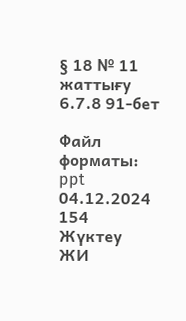§ 18 № 11 жаттығу 6.7.8 91-бет

Файл форматы:
ppt
04.12.2024
154
Жүктеу
ЖИ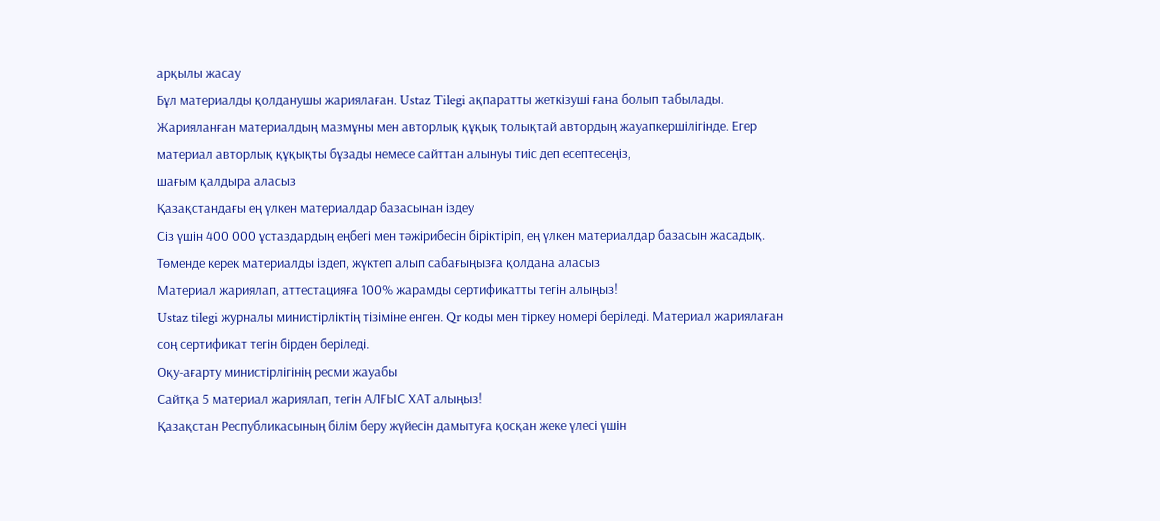арқылы жасау
Бұл материалды қолданушы жариялаған. Ustaz Tilegi ақпаратты жеткізуші ғана болып табылады. Жарияланған материалдың мазмұны мен авторлық құқық толықтай автордың жауапкершілігінде. Егер материал авторлық құқықты бұзады немесе сайттан алынуы тиіс деп есептесеңіз,
шағым қалдыра аласыз
Қазақстандағы ең үлкен материалдар базасынан іздеу
Сіз үшін 400 000 ұстаздардың еңбегі мен тәжірибесін біріктіріп, ең үлкен материалдар базасын жасадық. Төменде керек материалды іздеп, жүктеп алып сабағыңызға қолдана аласыз
Материал жариялап, аттестацияға 100% жарамды сертификатты тегін алыңыз!
Ustaz tilegi журналы министірліктің тізіміне енген. Qr коды мен тіркеу номері беріледі. Материал жариялаған соң сертификат тегін бірден беріледі.
Оқу-ағарту министірлігінің ресми жауабы
Сайтқа 5 материал жариялап, тегін АЛҒЫС ХАТ алыңыз!
Қазақстан Республикасының білім беру жүйесін дамытуға қосқан жеке үлесі үшін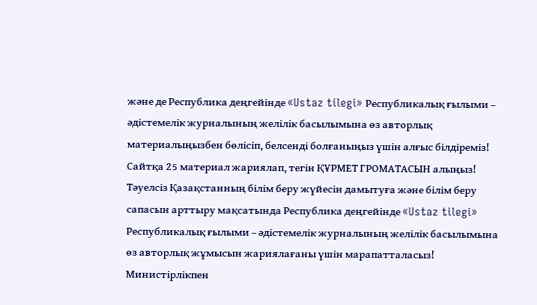және де Республика деңгейінде «Ustaz tilegi» Республикалық ғылыми – әдістемелік журналының желілік басылымына өз авторлық материалыңызбен бөлісіп, белсенді болғаныңыз үшін алғыс білдіреміз!
Сайтқа 25 материал жариялап, тегін ҚҰРМЕТ ГРОМАТАСЫН алыңыз!
Тәуелсіз Қазақстанның білім беру жүйесін дамытуға және білім беру сапасын арттыру мақсатында Республика деңгейінде «Ustaz tilegi» Республикалық ғылыми – әдістемелік журналының желілік басылымына өз авторлық жұмысын жариялағаны үшін марапатталасыз!
Министірлікпен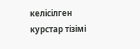келісілген курстар тізімі